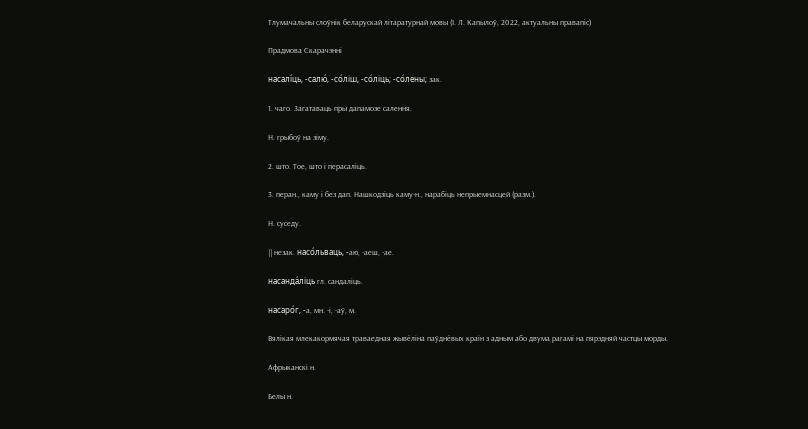Тлумачальны слоўнік беларускай літаратурнай мовы (І. Л. Капылоў, 2022, актуальны правапіс)

Прадмова Скарачэнні

насалі́ць, -салю́, -со́ліш, -со́ліць; -со́лены; зак.

1. чаго. Загатаваць пры дапамозе салення.

Н. грыбоў на зіму.

2. што. Тое, што і перасаліць.

3. перан., каму і без дап. Нашкодзіць каму-н., нарабіць непрыемнасцей (разм.).

Н. суседу.

|| незак. насо́льваць, -аю, -аеш, -ае.

насанда́ліць гл. сандаліць.

насаро́г, -а, мн. -і, -аў, м.

Вялікая млекакормячая траваедная жывёліна паўднёвых краін з адным або двума рагамі на пярэдняй частцы морды.

Афрыканскі н.

Белы н.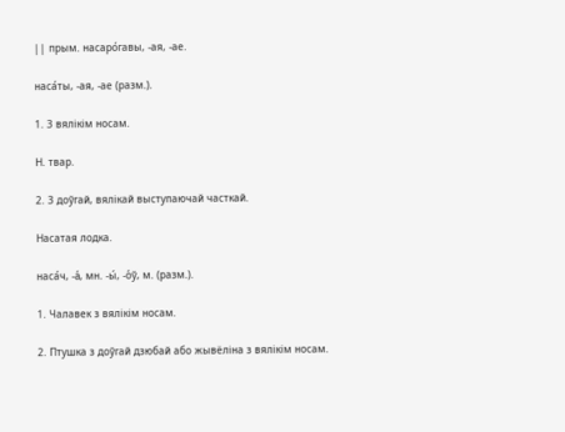|| прым. насаро́гавы, -ая, -ае.

наса́ты, -ая, -ае (разм.).

1. 3 вялікім носам.

Н. твар.

2. 3 доўгай, вялікай выступаючай часткай.

Насатая лодка.

наса́ч, -а́, мн. -ы́, -о́ў, м. (разм.).

1. Чалавек з вялікім носам.

2. Птушка з доўгай дзюбай або жывёліна з вялікім носам.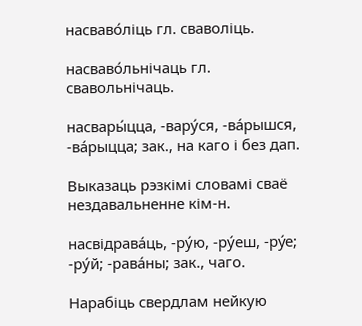насваво́ліць гл. сваволіць.

насваво́льнічаць гл. свавольнічаць.

насвары́цца, -вару́ся, -ва́рышся, -ва́рыцца; зак., на каго і без дап.

Выказаць рэзкімі словамі сваё нездавальненне кім-н.

насвідрава́ць, -ру́ю, -ру́еш, -ру́е; -ру́й; -рава́ны; зак., чаго.

Нарабіць свердлам нейкую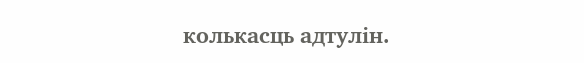колькасць адтулін.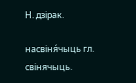Н. дзірак.

насвіня́чыць гл. свінячыць.